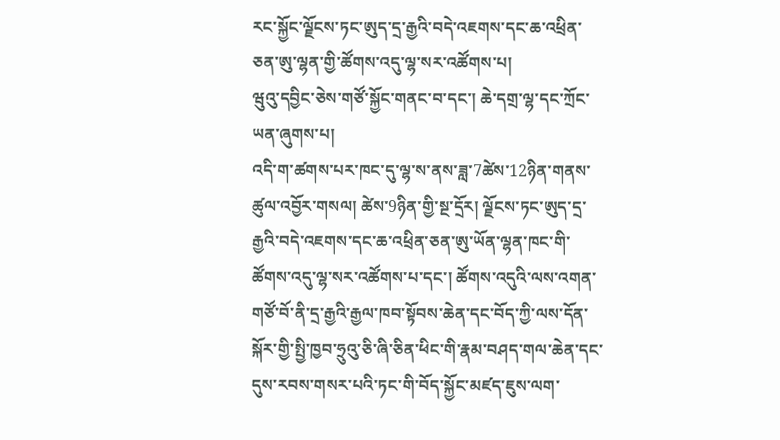རང་སྐྱོང་ལྗོངས་ཏང་ཨུད་དྲ་རྒྱའི་བདེ་འཇགས་དང་ཆ་འཕྲིན་ཅན་ཨུ་ལྷན་གྱི་ཚོགས་འདུ་ལྷ་སར་འཚོགས་པ།
ཝུའུ་དབྱིང་ཅེས་གཙོ་སྐྱོང་གནང་བ་དང་། ཆེ་དགྲ་ལྷ་དང་ཀྲོང་ཡན་ཞུགས་པ།
འདི་ག་ཚགས་པར་ཁང་དུ་ལྷ་ས་ནས་ཟླ་7ཚེས་12ཉིན་གནས་ཚུལ་འབྱོར་གསལ། ཚེས་9ཉིན་གྱི་སྔ་དྲོར། ལྗོངས་ཏང་ཨུད་དྲ་རྒྱའི་བདེ་འཇགས་དང་ཆ་འཕྲིན་ཅན་ཨུ་ཡོན་ལྷན་ཁང་གི་ཚོགས་འདུ་ལྷ་སར་འཚོགས་པ་དང་། ཚོགས་འདུའི་ལས་འགན་གཙོ་བོ་ནི་དྲ་རྒྱའི་རྒྱལ་ཁབ་སྟོབས་ཆེན་དང་བོད་ཀྱི་ལས་དོན་སྐོར་གྱི་སྤྱི་ཁྱབ་ཧྲུའུ་ཅི་ཞི་ཅིན་ཕིང་གི་རྣམ་བཤད་གལ་ཆེན་དང་དུས་རབས་གསར་པའི་ཏང་གི་བོད་སྐྱོང་མཛད་ཇུས་ལག་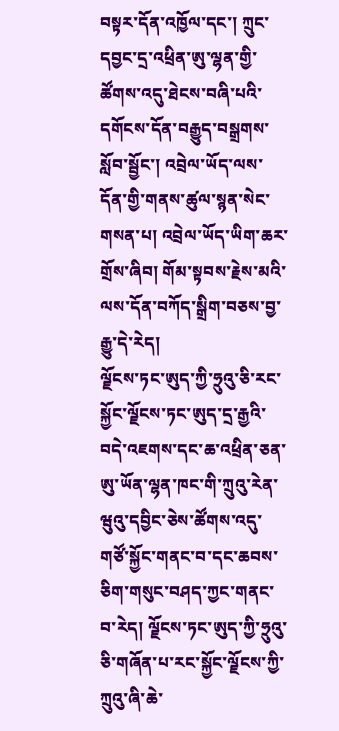བསྟར་དོན་འཁྱོལ་དང་། ཀྲུང་དབྱང་དྲ་འཕྲིན་ཨུ་ལྷན་གྱི་ཚོགས་འདུ་ཐེངས་བཞི་པའི་དགོངས་དོན་བརྒྱུད་བསྒྲགས་སློབ་སྦྱོང་། འབྲེལ་ཡོད་ལས་དོན་གྱི་གནས་ཚུལ་སྙན་སེང་གསན་པ། འབྲེལ་ཡོད་ཡིག་ཆར་གྲོས་ཞིབ། གོམ་སྟབས་རྗེས་མའི་ལས་དོན་བཀོད་སྒྲིག་བཅས་བྱ་རྒྱུ་དེ་རེད།
ལྗོངས་ཏང་ཨུད་ཀྱི་ཧྲུའུ་ཅི་རང་སྐྱོང་ལྗོངས་ཏང་ཨུད་དྲ་རྒྱའི་བདེ་འཇགས་དང་ཆ་འཕྲིན་ཅན་ཨུ་ཡོན་ལྷན་ཁང་གི་ཀྲུའུ་རེན་ཝུའུ་དབྱིང་ཅེས་ཚོགས་འདུ་གཙོ་སྐྱོང་གནང་བ་དང་ཆབས་ཅིག་གསུང་བཤད་ཀྱང་གནང་བ་རེད། ལྗོངས་ཏང་ཨུད་ཀྱི་ཧྲུའུ་ཅི་གཞོན་པ་རང་སྐྱོང་ལྗོངས་ཀྱི་ཀྲུའུ་ཞི་ཆེ་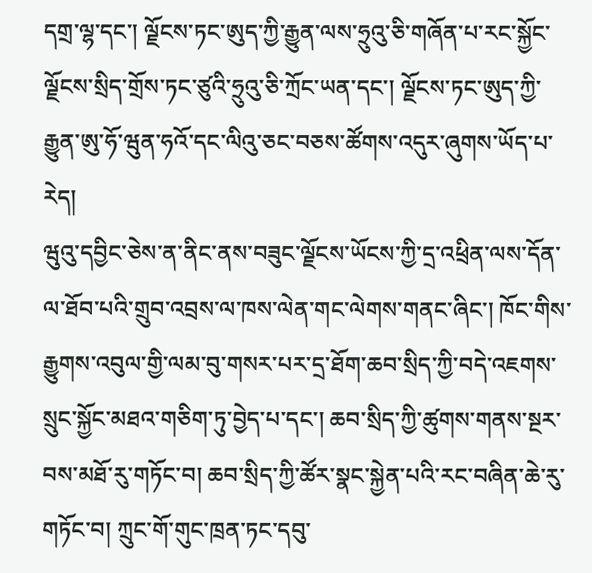དགྲ་ལྷ་དང་། ལྗོངས་ཏང་ཨུད་ཀྱི་རྒྱུན་ལས་ཧྲུའུ་ཅི་གཞོན་པ་རང་སྐྱོང་ལྗོངས་སྲིད་གྲོས་ཏང་ཙུའི་ཧྲུའུ་ཅི་ཀྲོང་ཡན་དང་། ལྗོངས་ཏང་ཨུད་ཀྱི་རྒྱུན་ཨུ་ཧོ་ཝུན་ཧའོ་དང་ལིའུ་ཅང་བཅས་ཚོགས་འདུར་ཞུགས་ཡོད་པ་རེད།
ཝུའུ་དབྱིང་ཅེས་ན་ནིང་ནས་བཟུང་ལྗོངས་ཡོངས་ཀྱི་དྲ་འཕྲིན་ལས་དོན་ལ་ཐོབ་པའི་གྲུབ་འབྲས་ལ་ཁས་ལེན་གང་ལེགས་གནང་ཞིང་། ཁོང་གིས་རྒྱུགས་འབུལ་གྱི་ལམ་བུ་གསར་པར་དྲ་ཐོག་ཆབ་སྲིད་ཀྱི་བདེ་འཇགས་སྲུང་སྐྱོང་མཐའ་གཅིག་ཏུ་བྱེད་པ་དང་། ཆབ་སྲིད་ཀྱི་ཚུགས་གནས་སྔར་བས་མཐོ་རུ་གཏོང་བ། ཆབ་སྲིད་ཀྱི་ཚོར་སྣང་སྐྱེན་པའི་རང་བཞིན་ཆེ་རུ་གཏོང་བ། ཀྲུང་གོ་གུང་ཁྲན་ཏང་དབུ་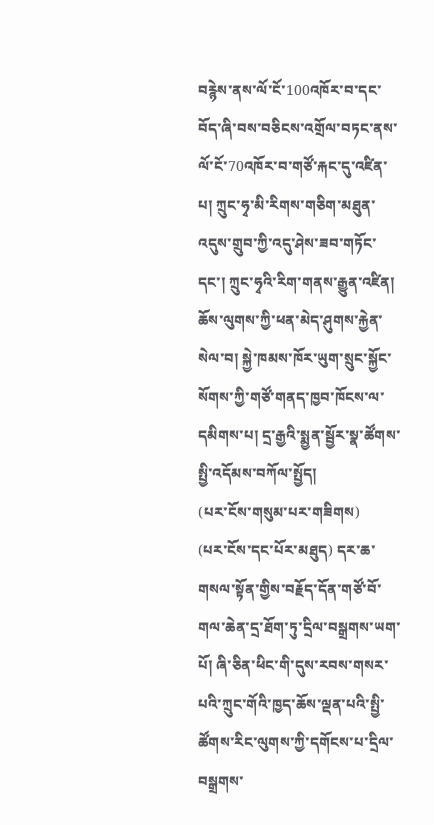བརྙེས་ནས་ལོ་ངོ་100འཁོར་བ་དང་བོད་ཞི་བས་བཅིངས་འགྲོལ་བཏང་ནས་ལོ་ངོ་70འཁོར་བ་གཙོ་རྐང་དུ་འཛིན་པ། ཀྲུང་ཧྭ་མི་རིགས་གཅིག་མཐུན་འདུས་གྲུབ་ཀྱི་འདུ་ཤེས་ཟབ་གཏོང་དང་། ཀྲུང་ཧྭའི་རིག་གནས་རྒྱུན་འཛིན། ཆོས་ལུགས་ཀྱི་ཕན་མེད་ཤུགས་རྐྱེན་སེལ་བ། སྐྱེ་ཁམས་ཁོར་ཡུག་སྲུང་སྐྱོང་སོགས་ཀྱི་གཙོ་གནད་ཁྱབ་ཁོངས་ལ་དམིགས་པ། དྲ་རྒྱའི་སྨྱན་སྦྱོར་སྣ་ཚོགས་སྤྱི་འདོམས་བཀོལ་སྤྱོད།
(པར་ངོས་གསུམ་པར་གཟིགས)
(པར་ངོས་དང་པོར་མཐུད) དར་ཆ་གསལ་སྟོན་གྱིས་བརྗོད་དོན་གཙོ་བོ་གལ་ཆེན་དྲ་ཐོག་ཏུ་དྲིལ་བསྒྲགས་ཡག་པོ། ཞི་ཅིན་ཕིང་གི་དུས་རབས་གསར་པའི་ཀྲུང་གོའི་ཁྱད་ཆོས་ལྡན་པའི་སྤྱི་ཚོགས་རིང་ལུགས་ཀྱི་དགོངས་པ་དྲིལ་བསྒྲགས་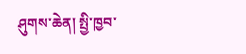ཤུགས་ཆེན། སྤྱི་ཁྱབ་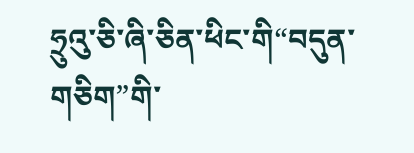ཧྲུའུ་ཅི་ཞི་ཅིན་ཕིང་གི“བདུན་གཅིག”གི་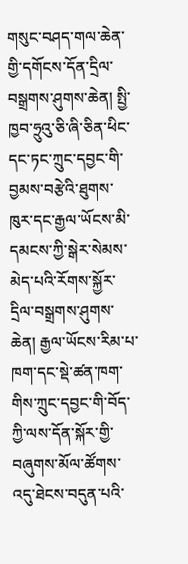གསུང་བཤད་གལ་ཆེན་གྱི་དགོངས་དོན་དྲིལ་བསྒྲགས་ཤུགས་ཆེན། སྤྱི་ཁྱབ་ཧྲུའུ་ཅི་ཞི་ཅིན་ཕིང་དང་ཏང་ཀྲུང་དབྱང་གི་བྱམས་བརྩེའི་ཐུགས་ཁུར་དང་རྒྱལ་ཡོངས་མི་དམངས་ཀྱི་སྒེར་སེམས་མེད་པའི་རོགས་སྐྱོར་དྲིལ་བསྒྲགས་ཤུགས་ཆེན། རྒྱལ་ཡོངས་རིམ་པ་ཁག་དང་སྡེ་ཚན་ཁག་གིས་ཀྲུང་དབྱང་གི་བོད་ཀྱི་ལས་དོན་སྐོར་གྱི་བཞུགས་མོལ་ཚོགས་འདུ་ཐེངས་བདུན་པའི་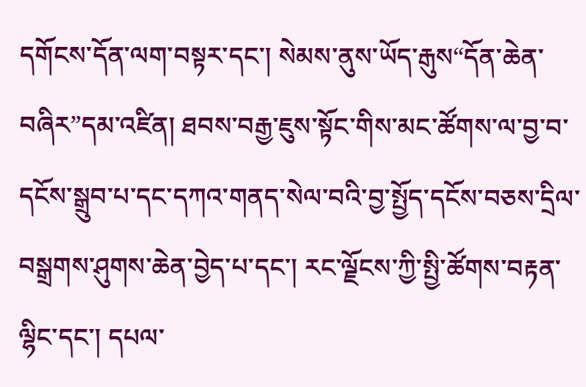དགོངས་དོན་ལག་བསྟར་དང་། སེམས་ནུས་ཡོད་རྒུས“དོན་ཆེན་བཞིར”དམ་འཛིན། ཐབས་བརྒྱ་ཇུས་སྟོང་གིས་མང་ཚོགས་ལ་བྱ་བ་དངོས་སྒྲུབ་པ་དང་དཀའ་གནད་སེལ་བའི་བྱ་སྤྱོད་དངོས་བཅས་དྲིལ་བསྒྲགས་ཤུགས་ཆེན་བྱེད་པ་དང་། རང་ལྗོངས་ཀྱི་སྤྱི་ཚོགས་བརྟན་ལྷིང་དང་། དཔལ་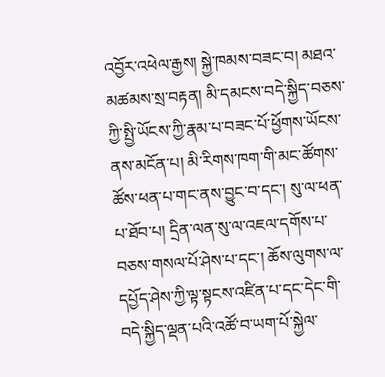འབྱོར་འཕེལ་རྒྱས། སྐྱེ་ཁམས་བཟང་བ། མཐའ་མཚམས་སྲ་བརྟན། མི་དམངས་བདེ་སྐྱིད་བཅས་ཀྱི་སྤྱི་ཡོངས་ཀྱི་རྣམ་པ་བཟང་པོ་ཕྱོགས་ཡོངས་ནས་མངོན་པ། མི་རིགས་ཁག་གི་མང་ཚོགས་ཚོས་ཕན་པ་གང་ནས་བྱུང་བ་དང་། སུ་ལ་ཕན་པ་ཐོབ་པ། དྲིན་ལན་སུ་ལ་འཇལ་དགོས་པ་བཅས་གསལ་པོ་ཤེས་པ་དང་། ཆོས་ལུགས་ལ་དཔྱོད་ཤེས་ཀྱི་ལྟ་སྟངས་འཛིན་པ་དང་དེང་གི་བདེ་སྐྱིད་ལྡན་པའི་འཚོ་བ་ཡག་པོ་སྐྱེལ་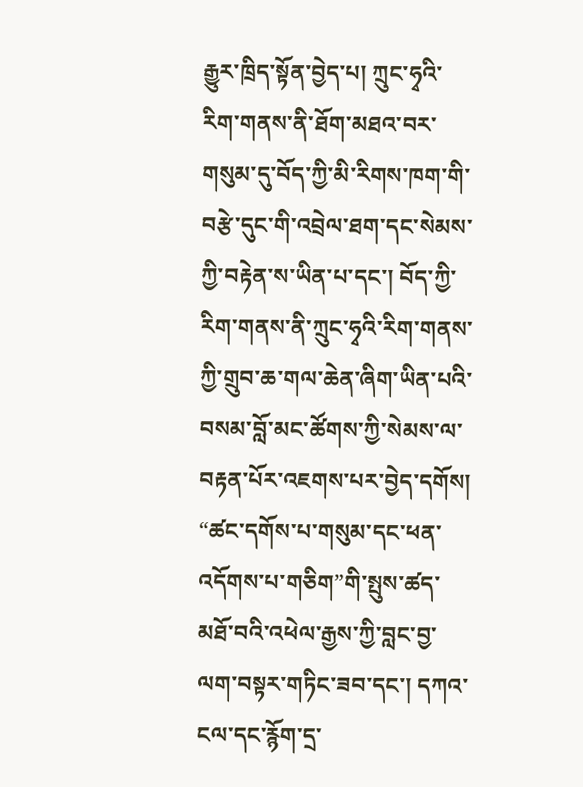རྒྱུར་ཁྲིད་སྟོན་བྱེད་པ། ཀྲུང་ཧྭའི་རིག་གནས་ནི་ཐོག་མཐའ་བར་གསུམ་དུ་བོད་ཀྱི་མི་རིགས་ཁག་གི་བརྩེ་དུང་གི་འབྲེལ་ཐག་དང་སེམས་ཀྱི་བརྟེན་ས་ཡིན་པ་དང་། བོད་ཀྱི་རིག་གནས་ནི་ཀྲུང་ཧྭའི་རིག་གནས་ཀྱི་གྲུབ་ཆ་གལ་ཆེན་ཞིག་ཡིན་པའི་བསམ་བློ་མང་ཚོགས་ཀྱི་སེམས་ལ་བརྟན་པོར་འཇགས་པར་བྱེད་དགོས། “ཚང་དགོས་པ་གསུམ་དང་ཕན་འདོགས་པ་གཅིག”གི་སྤུས་ཚད་མཐོ་བའི་འཕེལ་རྒྱས་ཀྱི་བླང་བྱ་ལག་བསྟར་གཏིང་ཟབ་དང་། དཀའ་ངལ་དང་རྙོག་དྲ་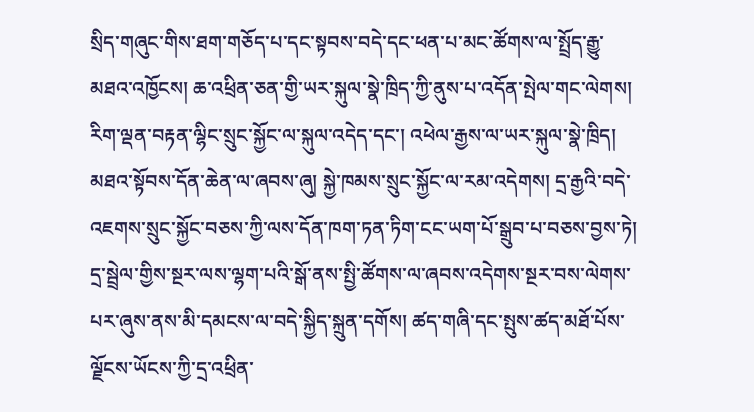སྲིད་གཞུང་གིས་ཐག་གཅོད་པ་དང་སྟབས་བདེ་དང་ཕན་པ་མང་ཚོགས་ལ་སྤྲོད་རྒྱུ་མཐའ་འཁྱོངས། ཆ་འཕྲིན་ཅན་གྱི་ཡར་སྐུལ་སྣེ་ཁྲིད་ཀྱི་ནུས་པ་འདོན་སྤེལ་གང་ལེགས། རིག་ལྡན་བརྟན་ལྷིང་སྲུང་སྐྱོང་ལ་སྐུལ་འདེད་དང་། འཕེལ་རྒྱས་ལ་ཡར་སྐུལ་སྣེ་ཁྲིད། མཐའ་སྟོབས་དོན་ཆེན་ལ་ཞབས་ཞུ། སྐྱེ་ཁམས་སྲུང་སྐྱོང་ལ་རམ་འདེགས། དྲ་རྒྱའི་བདེ་འཇགས་སྲུང་སྐྱོང་བཅས་ཀྱི་ལས་དོན་ཁག་ཏན་ཏིག་ངང་ཡག་པོ་སྒྲུབ་པ་བཅས་བྱས་ཏེ། དྲ་སྦྲེལ་གྱིས་སྔར་ལས་ལྷག་པའི་སྒོ་ནས་སྤྱི་ཚོགས་ལ་ཞབས་འདེགས་སྔར་བས་ལེགས་པར་ཞུས་ནས་མི་དམངས་ལ་བདེ་སྐྱིད་སྐྲུན་དགོས། ཚད་གཞི་དང་སྤུས་ཚད་མཐོ་པོས་ལྗོངས་ཡོངས་ཀྱི་དྲ་འཕྲིན་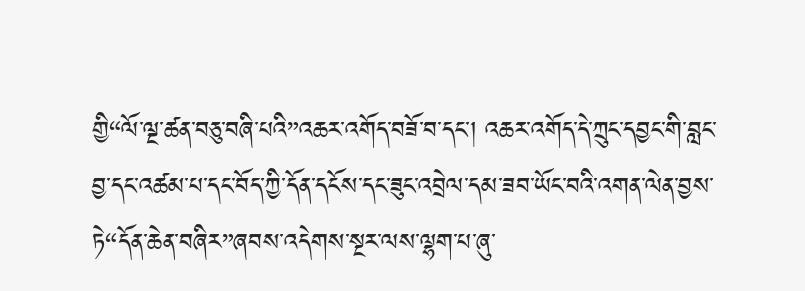གྱི“ལོ་ལྔ་ཚན་བཅུ་བཞི་པའི”འཆར་འགོད་བཟོ་བ་དང་། འཆར་འགོད་དེ་ཀྲུང་དབྱང་གི་བླང་བྱ་དང་འཚམ་པ་དང་བོད་ཀྱི་དོན་དངོས་དང་ཟུང་འབྲེལ་དམ་ཟབ་ཡོང་བའི་འགན་ལེན་བྱས་ཏེ“དོན་ཆེན་བཞིར”ཞབས་འདེགས་སྔར་ལས་ལྷག་པ་ཞུ་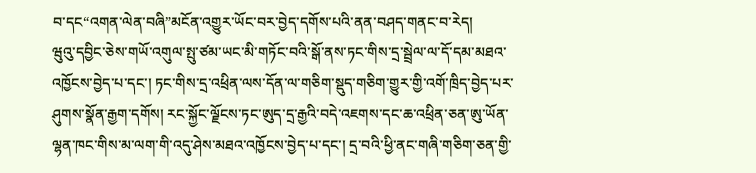བ་དང“འགན་ལེན་བཞི”མངོན་འགྱུར་ཡོང་བར་བྱེད་དགོས་པའི་ནན་བཤད་གནང་བ་རེད།
ཝུའུ་དབྱིང་ཅེས་གཡོ་འགུལ་སྤུ་ཙམ་ཡང་མི་གཏོང་བའི་སྒོ་ནས་ཏང་གིས་དྲ་སྦྲེལ་ལ་དོ་དམ་མཐའ་འཁྱོངས་བྱེད་པ་དང་། ཏང་གིས་དྲ་འཕྲིན་ལས་དོན་ལ་གཅིག་སྡུད་གཅིག་གྱུར་གྱི་འགོ་ཁྲིད་བྱེད་པར་ཤུགས་སྣོན་རྒྱག་དགོས། རང་སྐྱོང་ལྗོངས་ཏང་ཨུད་དྲ་རྒྱའི་བདེ་འཇགས་དང་ཆ་འཕྲིན་ཅན་ཨུ་ཡོན་ལྷན་ཁང་གིས་མ་ལག་གི་འདུ་ཤེས་མཐའ་འཁྱོངས་བྱེད་པ་དང་། དྲ་བའི་ཕྱི་ནང་གཞི་གཅིག་ཅན་གྱི་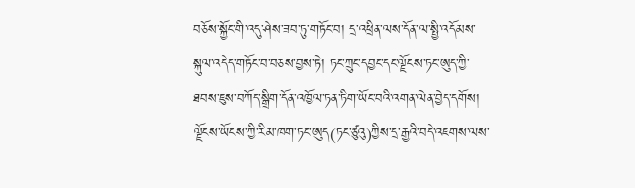བཅོས་སྐྱོང་གི་འདུ་ཤེས་ཟབ་ཏུ་གཏོང་བ། དྲ་འཕྲིན་ལས་དོན་ལ་སྤྱི་འདོམས་སྐུལ་འདེད་གཏོང་བ་བཅས་བྱས་ཏེ། ཏང་ཀྲུང་དབྱང་དང་ལྗོངས་ཏང་ཨུད་ཀྱི་ཐབས་ཇུས་བཀོད་སྒྲིག་དོན་འཁྱོལ་ཏན་ཏིག་ཡོང་བའི་འགན་ལེན་བྱེད་དགོས། ལྗོངས་ཡོངས་ཀྱི་རིམ་ཁག་ཏང་ཨུད(ཏང་ཙུའུ)ཀྱིས་དྲ་རྒྱའི་བདེ་འཇགས་ལས་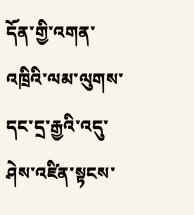དོན་གྱི་འགན་འཁྲིའི་ལམ་ལུགས་དང་དྲ་རྒྱའི་འདུ་ཤེས་འཛིན་སྟངས་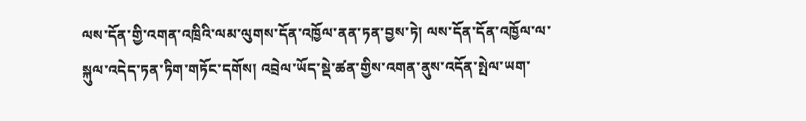ལས་དོན་གྱི་འགན་འཁྲིའི་ལམ་ལུགས་དོན་འཁྱོལ་ནན་ཏན་བྱས་ཏེ། ལས་དོན་དོན་འཁྱོལ་ལ་སྐུལ་འདེད་ཏན་ཏིག་གཏོང་དགོས། འབྲེལ་ཡོད་སྡེ་ཚན་གྱིས་འགན་ནུས་འདོན་སྤེལ་ཡག་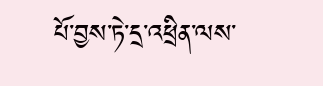པོ་བྱས་ཏེ་དྲ་འཕྲིན་ལས་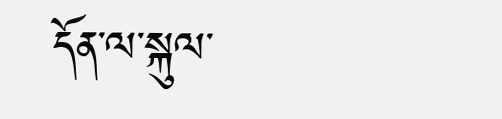དོན་ལ་སྐུལ་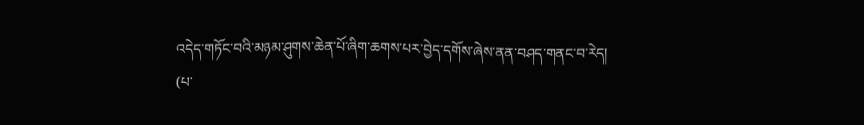འདེད་གཏོང་བའི་མཉམ་ཤུགས་ཆེན་པོ་ཞིག་ཆགས་པར་བྱེད་དགོས་ཞེས་ནན་བཤད་གནང་བ་རེད།
(པ་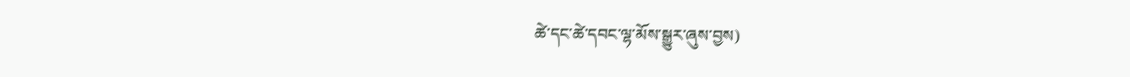ཚེ་དང་ཚེ་དབང་ལྷ་མོས་སྒྱུར་ཞུས་བྱས)